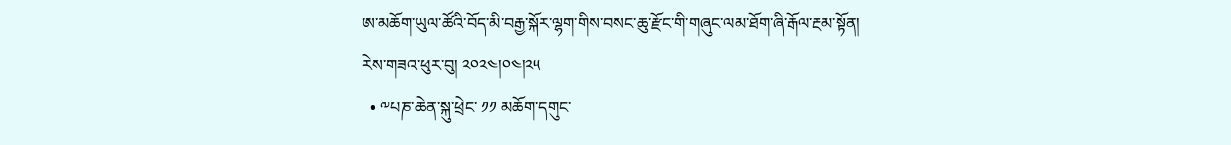ཨ་མཆོག་ཡུལ་ཚོའི་བོད་མི་བརྒྱ་སྐོར་ལྷག་གིས་བསང་ཆུ་རྫོང་གི་གཞུང་ལམ་ཐོག་ཞི་རྒོལ་རྔམ་སྟོན།
རེས་གཟའ་ཕུར་བུ། ༢༠༢༤།༠༤།༢༥
  • ༸པཎ་ཆེན་སྐུ་ཕྲེང་ ༡༡ མཆོག་དགུང་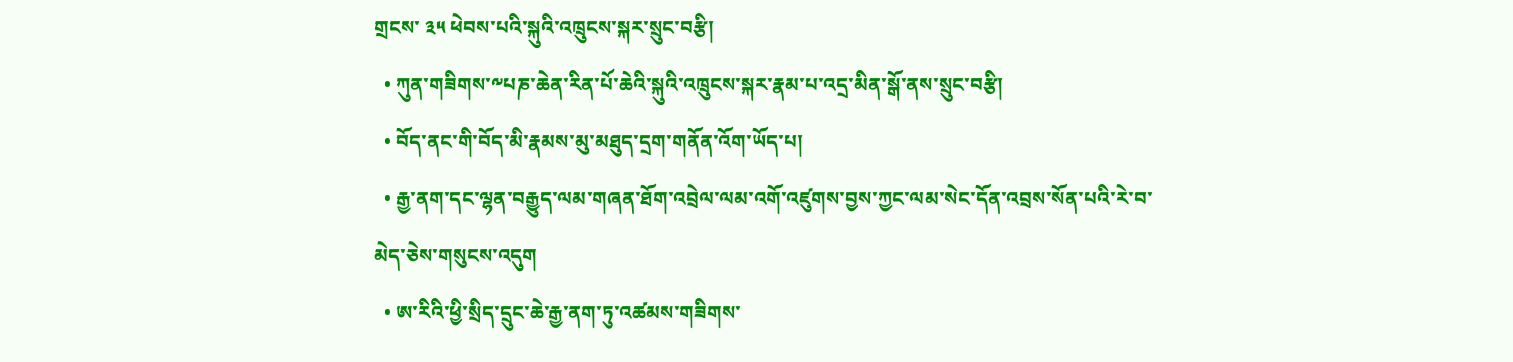གྲངས་ ༣༥ ཕེབས་པའི་སྐུའི་འཁྲུངས་སྐར་སྲུང་བརྩི།
  • ཀུན་གཟིགས་༸པཎ་ཆེན་རིན་པོ་ཆེའི་སྐུའི་འཁྲུངས་སྐར་རྣམ་པ་འདྲ་མིན་སྒོ་ནས་སྲུང་བརྩི།
  • བོད་ནང་གི་བོད་མི་རྣམས་མུ་མཐུད་དྲག་གནོན་འོག་ཡོད་པ།
  • རྒྱ་ནག་དང་ལྷན་བརྒྱུད་ལམ་གཞན་ཐོག་འབྲེལ་ལམ་འགོ་འཛུགས་བྱས་ཀྱང་ལམ་སེང་དོན་འབྲས་སོན་པའི་རེ་བ་མེད་ཅེས་གསུངས་འདུག
  • ཨ་རིའི་ཕྱི་སྲིད་དྲུང་ཆེ་རྒྱ་ནག་ཏུ་འཚམས་གཟིགས་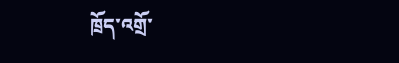ཁྲོད་འགྲོ་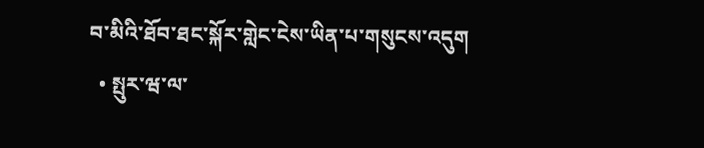བ་མིའི་ཐོབ་ཐང་སྐོར་གླེང་ངེས་ཡིན་པ་གསུངས་འདུག
  • སྤུར་ཝ་ལ་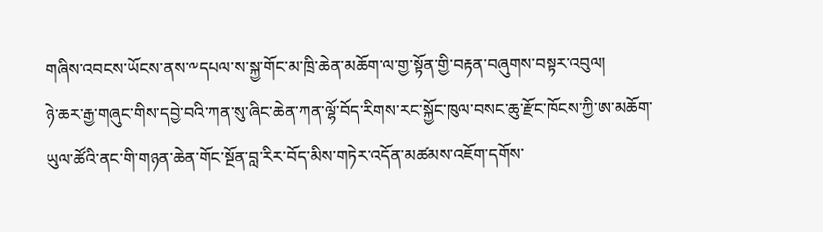གཞིས་འབངས་ཡོངས་ནས་༸དཔལ་ས་སྐྱ་གོང་མ་ཁྲི་ཆེན་མཆོག་ལ་གྱ་སྟོན་གྱི་བརྟན་བཞུགས་བསྟར་འབུལ།
ཉེ་ཆར་རྒྱ་གཞུང་གིས་དབྱེ་བའི་ཀན་སུ་ཞིང་ཆེན་ཀན་ལྷོ་བོད་རིགས་རང་སྐྱོང་ཁུལ་བསང་ཆུ་རྫོང་ཁོངས་ཀྱི་ཨ་མཆོག་ཡུལ་ཚོའི་ནང་གི་གཉན་ཆེན་གོང་སྔོན་བླ་རིར་བོད་མིས་གཏེར་འདོན་མཚམས་འཇོག་དགོས་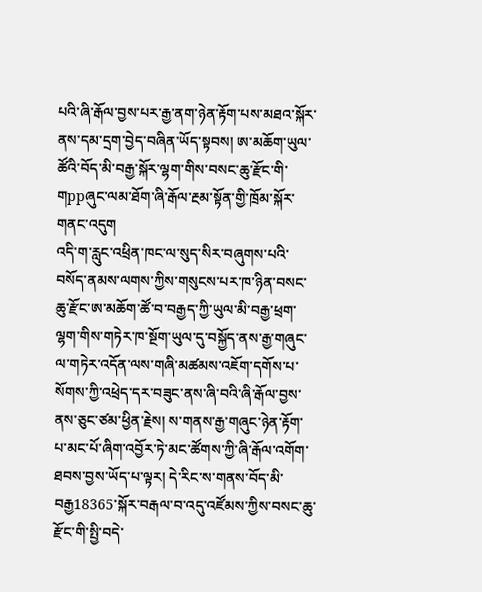པའི་ཞི་རྒོལ་བྱས་པར་རྒྱ་ནག་ཉེན་རྟོག་པས་མཐའ་སྐོར་ནས་དམ་དྲག་བྱེད་བཞིན་ཡོད་སྟབས། ཨ་མཆོག་ཡུལ་ཚོའི་བོད་མི་བརྒྱ་སྐོར་ལྷག་གིས་བསང་ཆུ་རྫོང་གི་གppཞུང་ལམ་ཐོག་ཞི་རྒོལ་རྔམ་སྟོན་གྱི་ཁྲོམ་སྐོར་གནང་འདུག
འདི་ག་རླུང་འཕྲིན་ཁང་ལ་སུད་སིར་བཞུགས་པའི་བསོད་ནམས་ལགས་ཀྱིས་གསུངས་པར་ཁ་ཉིན་བསང་ཆུ་རྫོང་ཨ་མཆོག་ཚོ་བ་བརྒྱད་ཀྱི་ཡུལ་མི་བརྒྱ་ཕྲག་ལྷག་གིས་གཏེར་ཁ་སྔོག་ཡུལ་དུ་བསྐྱོད་ནས་རྒྱ་གཞུང་ལ་གཏེར་འདོན་ལས་གཞི་མཚམས་འཇོག་དགོས་པ་སོགས་ཀྱི་འཕྲེད་དར་བཟུང་ནས་ཞི་བའི་ཞི་རྒོལ་བྱས་ནས་ཅུང་ཙམ་ཕྱིན་རྗེས། ས་གནས་རྒྱ་གཞུང་ཉེན་རྟོག་པ་མང་པོ་ཞིག་འབྱོར་ཏེ་མང་ཚོགས་ཀྱི་ཞི་རྒོལ་འགོག་ཐབས་བྱས་ཡོད་པ་ལྟར། དེ་རིང་ས་གནས་བོད་མི་བརྒྱ18365་སྐོར་བརྒལ་བ་འདུ་འཛོམས་ཀྱིས་བསང་ཆུ་རྫོང་གི་སྤྱི་བདེ་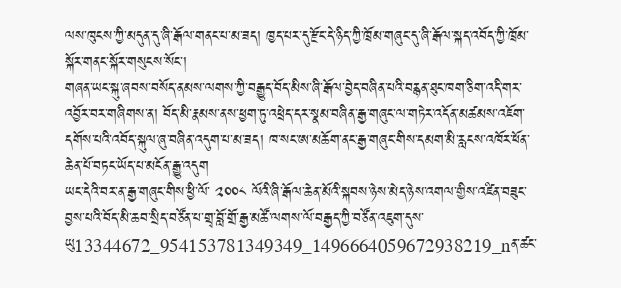ལས་ཁུངས་ཀྱི་མདུན་དུ་ཞི་རྒོལ་གནང་པ་མ་ཟད། ཁྱད་པར་དུ་རྫོང་དེ་ཉིད་ཀྱི་ཁྲོམ་གཞུང་དུ་ཞི་རྒོལ་སྐད་འབོད་ཀྱི་ཁྲོམ་སྐོར་གནང་སྐོར་གསུངས་སོང་།
གཞན་ཡང་སྐུ་ཞབས་བསོད་ནམས་ལགས་ཀྱི་བརྒྱུད་བོད་མིས་ཞི་རྒོལ་བྱེད་བཞིན་པའི་བརྙན་ཐུང་ཁག་ཅིག་འདི་གར་འབྱོར་བར་གཞིགས་ན། བོད་མི་རྣམས་ནས་ཕྱག་ཏུ་འཕྲེད་དར་སྣམ་བཞིན་རྒྱ་གཞུང་ལ་གཏེར་འདོན་མཚམས་འཇོག་དགོས་པའི་འབོད་སྐུལ་ཞུ་བཞིན་འདུག་པ་མ་ཟད། ཁ་སང་ཨ་མཆོག་ནང་རྒྱ་གཞུང་གིས་དམག་མི་རླངས་འཁོར་ཕོན་ཆེན་པོ་བཏང་ཡོད་པ་མངོན་རྒྱུ་འདུག
ཡང་དེའི་བར་ན་རྒྱ་གཞུང་གིས་ཕྱི་ལོ་ ༢༠༠༨ ལོའི་ཞི་རྒོལ་ཆེན་མོའི་སྐབས་ཉེས་མེད་ཉེས་འགལ་གྱིས་འཛིན་བཟུང་བྱས་པའི་བོད་མི་ཆབ་སྲིད་བཙོན་པ་གྲྭ་བློ་གྲོ་རྒྱ་མཚོ་ལགས་ལོ་བརྒྱད་ཀྱི་བཙོན་འཇུག་དུས་ཡུ13344672_954153781349349_1496664059672938219_nན་ཚང་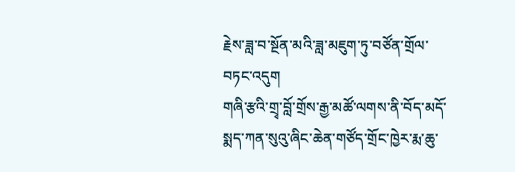རྗེས་ཟླ་བ་སྔོན་མའི་ཟླ་མཇུག་ཏུ་བཙོན་གྲོལ་བཏང་འདུག
གཞི་རྩའི་གྲྭ་བློ་གྲོས་རྒྱ་མཚོ་ལགས་ནི་བོད་མདོ་སྨད་ཀན་སུའུ་ཞིང་ཆེན་གཙོད་གྲོང་ཁྱེར་རྨ་ཆུ་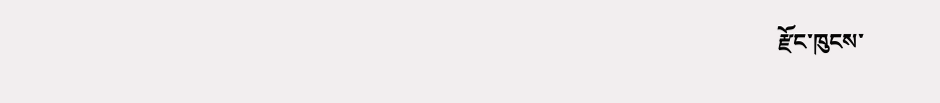རྫོང་ཁུངས་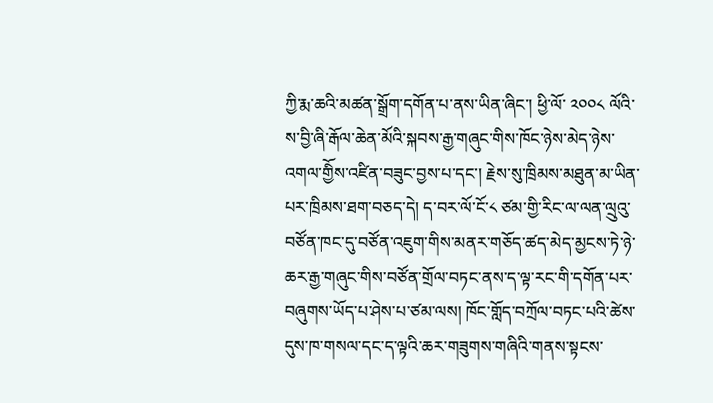ཀྱི་རྨ་ཆའི་མཚན་སྒྲོག་དགོན་པ་ནས་ཡིན་ཞིང་། ཕྱི་ལོ་ ༢༠༠༨ ལོའི་ས་བྱི་ཞི་རྒོལ་ཆེན་མོའི་སྐབས་རྒྱ་གཞུང་གིས་ཁོང་ཉེས་མེད་ཉེས་འགལ་གྱིོས་འཛིན་བཟུང་བྱས་པ་དང་། རྗེས་སུ་ཁྲིམས་མཐུན་མ་ཡིན་པར་ཁྲིམས་ཐག་བཅད་དེ། ད་བར་ལོ་ངོ་༨ ཙམ་གྱི་རིང་ལ་ལན་ལྲུའུ་བཙོན་ཁང་དུ་བཙོན་འཇུག་གིས་མནར་གཅོད་ཚད་མེད་མྱངས་ཏེ་ཉེ་ཆར་རྒྱ་གཞུང་གིས་བཙོན་གྲོལ་བཏང་ནས་ད་ལྟ་རང་གི་དགོན་པར་བཞུགས་ཡོད་པ་ཤེས་པ་ཙམ་ལས། ཁོང་གློད་བཀྲོལ་བཏང་པའི་ཚེས་དུས་ཁ་གསལ་དང་ད་ལྟའི་ཆར་གཟུགས་གཞིའི་གནས་སྟངས་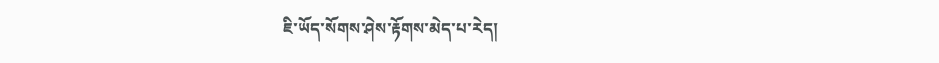ཇི་ཡོད་སོགས་ཤེས་རྟོགས་མེད་པ་རེད།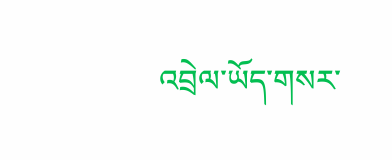འབྲེལ་ཡོད་གསར་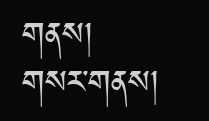གནས།
གསར་གནས།